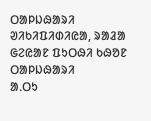ᱛᱟᱞᱡᱷᱟᱨᱤ
ᱣᱤᱠᱤᱯᱤᱰᱤᱭᱟ, ᱨᱟᱲᱟ ᱜᱮᱭᱟᱱ ᱯᱩᱛᱷᱤ ᱠᱷᱚᱱ
ᱛᱟᱞᱡᱷᱟᱨᱤ
ᱟᱹᱛᱩ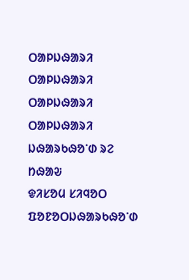ᱛᱟᱞᱡᱷᱟᱨᱤ
ᱛᱟᱞᱡᱷᱟᱨᱤ
ᱛᱟᱞᱡᱷᱟᱨᱤ
ᱛᱟᱞᱡᱷᱟᱨᱤ
ᱡᱷᱟᱨᱠᱷᱚᱸᱰ ᱨᱮ ᱴᱷᱟᱶ
ᱫᱤᱥᱚᱢ ᱥᱤᱧᱚᱛ
ᱯᱚᱱᱚᱛᱡᱷᱟᱨᱠᱷᱚᱸᱰ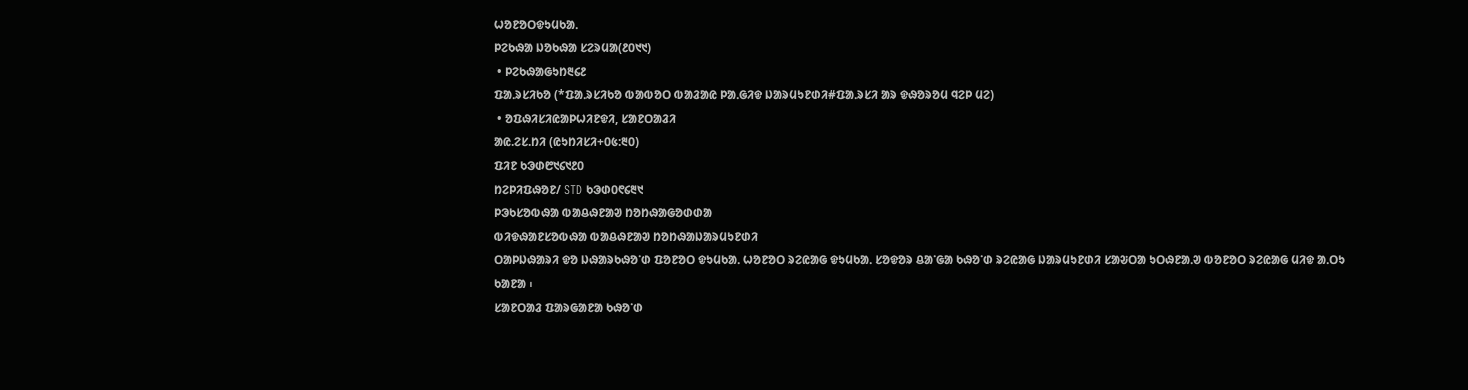ᱦᱚᱱᱚᱛᱫᱩᱢᱠᱟᱹ
ᱞᱮᱠᱷᱟ ᱡᱚᱠᱷᱟ ᱥᱮᱨᱢᱟ(᱒᱐᱑᱑)
 • ᱞᱮᱠᱷᱟᱜᱩᱴ᱓᱔᱒
ᱯᱟᱹᱨᱥᱤᱠᱚ (*ᱯᱟᱹᱨᱥᱤᱠᱚ ᱵᱟᱵᱚᱛ ᱵᱟᱲᱟᱭ ᱞᱟᱹᱜᱤᱫ ᱡᱟᱨᱢᱩᱱᱰᱤ#ᱯᱟᱹᱨᱥᱤ ᱟᱨ ᱫᱷᱚᱨᱚᱢ ᱧᱮᱞ ᱢᱮ)
 • ᱚᱯᱷᱤᱥᱤᱭᱟᱞᱦᱤᱱᱫᱤ, ᱥᱟᱱᱛᱟᱲᱤ
ᱟᱭ.ᱮᱥ.ᱴᱤ (ᱭᱩᱴᱤᱥᱤ+᱐᱕:᱓᱐)
ᱯᱤᱱ ᱠᱳᱰ᱘᱑᱔᱑᱒᱐
ᱴᱮᱞᱤᱯᱷᱚᱱ/ STD ᱠᱳᱰ᱐᱖᱔᱓᱑
ᱞᱳᱠᱥᱚᱵᱷᱟ ᱵᱟᱪᱷᱱᱟᱣ ᱴᱚᱴᱷᱟᱜᱚᱰᱰᱟ
ᱵᱤᱫᱷᱟᱱᱥᱚᱵᱷᱟ ᱵᱟᱪᱷᱱᱟᱣ ᱴᱚᱴᱷᱟᱡᱟᱨᱢᱩᱱᱰᱤ
ᱛᱟᱞᱡᱷᱟᱨᱤ ᱫᱚ ᱡᱷᱟᱨᱠᱷᱚᱸᱰ ᱯᱚᱱᱚᱛ ᱫᱩᱢᱠᱟᱹ ᱦᱚᱱᱚᱛ ᱨᱮᱭᱟᱜ ᱫᱩᱢᱠᱟᱹ ᱥᱚᱫᱚᱨ ᱪᱟᱸᱜᱟ ᱠᱷᱚᱸᱰ ᱨᱮᱭᱟᱜ ᱡᱟᱨᱢᱩᱱᱰᱤ ᱥᱟᱶᱛᱟ ᱩᱛᱷᱱᱟᱹᱣ ᱵᱚᱱᱚᱛ ᱨᱮᱭᱟᱜ ᱢᱤᱫ ᱟᱹᱛᱩ ᱠᱟᱱᱟ ᱾
ᱥᱟᱱᱛᱟᱲ ᱯᱟᱨᱜᱟᱱᱟ ᱠᱷᱚᱸᱰ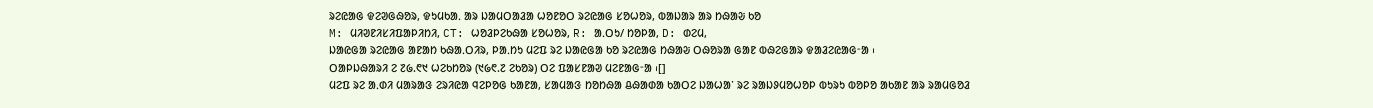ᱨᱮᱭᱟᱜ ᱫᱮᱣᱜᱷᱚᱨ, ᱫᱩᱢᱠᱟᱹ ᱟᱨ ᱡᱟᱢᱛᱟᱲᱟ ᱦᱚᱱᱚᱛ ᱨᱮᱭᱟᱜ ᱥᱚᱦᱚᱨ, ᱵᱟᱡᱟᱨ ᱟᱨ ᱴᱷᱟᱶ ᱠᱚ
M: ᱢᱤᱣᱱᱤᱥᱤᱯᱟᱞᱤᱴᱤ, CT: ᱦᱚᱲᱞᱮᱠᱷᱟ ᱥᱚᱦᱚᱨ, R: ᱟᱹᱛᱩ/ ᱴᱚᱞᱟ, D: ᱰᱮᱢ,
ᱡᱟᱭᱜᱟ ᱨᱮᱭᱟᱜ ᱟᱱᱟᱴ ᱠᱷᱟᱹᱛᱤᱨ, ᱞᱟᱹᱴᱩ ᱢᱮᱯ ᱨᱮ ᱡᱟᱭᱜᱟ ᱠᱚ ᱨᱮᱭᱟᱜ ᱴᱷᱟᱶ ᱛᱷᱚᱨᱟ ᱜᱟᱱ ᱵᱷᱮᱜᱟᱨ ᱫᱟᱲᱮᱭᱟᱜᱼᱟ ᱾
ᱛᱟᱞᱡᱷᱟᱨᱤ ᱮ ᱗᱙.᱖᱑ ᱦᱮᱠᱴᱚᱨ (᱑᱙᱖.᱗ ᱮᱠᱚᱨ) ᱛᱮ ᱯᱟᱥᱱᱟᱣ ᱢᱮᱱᱟᱜᱼᱟ ᱾[]
ᱢᱮᱯ ᱨᱮ ᱟᱹᱰᱤ ᱢᱟᱨᱟᱝ ᱮᱨᱤᱭᱟ ᱧᱮᱞᱚᱜ ᱠᱟᱱᱟ, ᱥᱟᱢᱟᱝ ᱴᱚᱴᱷᱟ ᱪᱷᱟᱰᱟ ᱠᱟᱛᱮ ᱡᱟᱦᱟᱸ ᱨᱮ ᱨᱟᱡᱽᱢᱚᱦᱚᱞ ᱵᱩᱨᱩ ᱵᱚᱞᱚ ᱟᱠᱟᱱ ᱟᱨ ᱨᱟᱢᱜᱚᱲ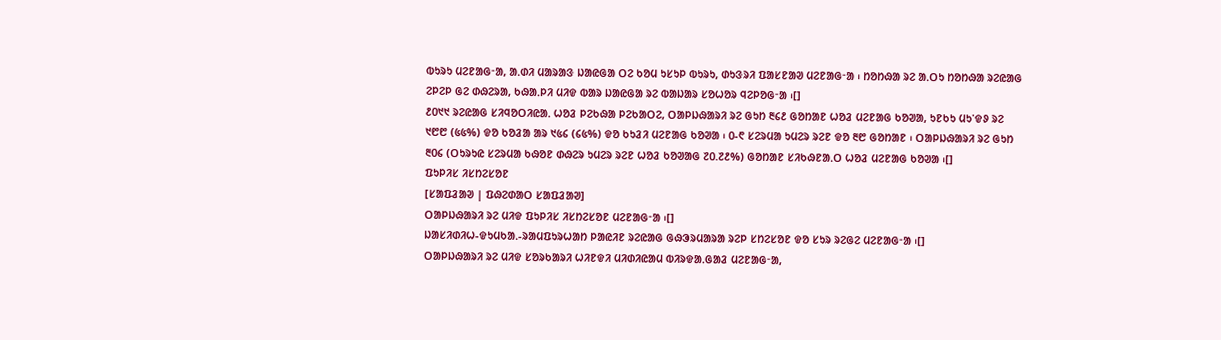ᱵᱩᱨᱩ ᱢᱮᱱᱟᱜᱼᱟ, ᱟᱹᱰᱤ ᱢᱟᱨᱟᱝ ᱡᱟᱭᱜᱟ ᱛᱮ ᱠᱚᱢ ᱩᱥᱩᱞ ᱵᱩᱨᱩ, ᱰᱩᱝᱨᱤ ᱯᱟᱥᱱᱟᱣ ᱢᱮᱱᱟᱜᱼᱟ ᱾ ᱴᱚᱴᱷᱟ ᱨᱮ ᱟᱹᱛᱩ ᱴᱚᱴᱷᱟ ᱨᱮᱭᱟᱜ ᱮᱞᱮᱞ ᱜᱮ ᱰᱷᱮᱨᱟ, ᱠᱷᱟᱹᱞᱤ ᱢᱤᱫ ᱵᱟᱨ ᱡᱟᱭᱜᱟ ᱨᱮ ᱵᱟᱡᱟᱨ ᱥᱚᱦᱚᱨ ᱧᱮᱞᱚᱜᱼᱟ ᱾[]
᱒᱐᱑᱑ ᱨᱮᱭᱟᱜ ᱥᱤᱧᱚᱛᱤᱭᱟᱹ ᱦᱚᱲ ᱞᱮᱠᱷᱟ ᱞᱮᱠᱟᱛᱮ, ᱛᱟᱞᱡᱷᱟᱨᱤ ᱨᱮ ᱜᱩᱴ ᱓᱔᱒ ᱜᱚᱴᱟᱱ ᱦᱚᱲ ᱢᱮᱱᱟᱜ ᱠᱚᱣᱟ, ᱩᱱᱠᱩ ᱢᱩᱸᱫᱽ ᱨᱮ ᱑᱘᱘ (᱕᱕%) ᱫᱚ ᱠᱚᱲᱟ ᱟᱨ ᱑᱕᱔ (᱔᱕%) ᱫᱚ ᱠᱩᱲᱤ ᱢᱮᱱᱟᱜ ᱠᱚᱣᱟ ᱾ ᱐-᱖ ᱥᱮᱨᱢᱟ ᱩᱢᱮᱨ ᱨᱮᱱ ᱫᱚ ᱓᱘ ᱜᱚᱴᱟᱱ ᱾ ᱛᱟᱞᱡᱷᱟᱨᱤ ᱨᱮ ᱜᱩᱴ ᱓᱐᱔ (ᱛᱩᱨᱩᱭ ᱥᱮᱨᱢᱟ ᱠᱷᱚᱱ ᱰᱷᱮᱨ ᱩᱢᱮᱨ ᱨᱮᱱ ᱦᱚᱲ ᱠᱚᱣᱟᱜ ᱗᱐.᱗᱒%) ᱜᱚᱴᱟᱱ ᱥᱤᱠᱷᱱᱟᱹᱛ ᱦᱚᱲ ᱢᱮᱱᱟᱜ ᱠᱚᱣᱟ ᱾[]
ᱯᱩᱞᱤᱥ ᱤᱥᱴᱮᱥᱚᱱ
[ᱥᱟᱯᱲᱟᱣ | ᱯᱷᱮᱰᱟᱛ ᱥᱟᱯᱲᱟᱣ]
ᱛᱟᱞᱡᱷᱟᱨᱤ ᱨᱮ ᱢᱤᱫ ᱯᱩᱞᱤᱥ ᱤᱥᱴᱮᱥᱚᱱ ᱢᱮᱱᱟᱜᱼᱟ ᱾[]
ᱡᱟᱥᱤᱰᱤᱦ-ᱫᱩᱢᱠᱟᱹ-ᱨᱟᱢᱯᱩᱨᱦᱟᱴ ᱞᱟᱭᱤᱱ ᱨᱮᱭᱟᱜ ᱜᱷᱳᱨᱢᱟᱨᱟ ᱨᱮᱞ ᱥᱴᱮᱥᱚᱱ ᱫᱚ ᱥᱩᱨ ᱨᱮᱜᱮ ᱢᱮᱱᱟᱜᱼᱟ ᱾[]
ᱛᱟᱞᱡᱷᱟᱨᱤ ᱨᱮ ᱢᱤᱫ ᱥᱚᱨᱠᱟᱨᱤ ᱦᱤᱱᱫᱤ ᱢᱤᱰᱤᱭᱟᱢ ᱵᱤᱨᱫᱟᱹᱜᱟᱲ ᱢᱮᱱᱟᱜᱼᱟ,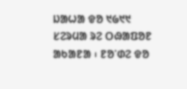ᱡᱟᱦᱟ ᱫᱚ ᱑᱙᱑᱑ ᱥᱮᱨᱢᱟ ᱨᱮ ᱛᱷᱟᱯᱚᱱ ᱟᱠᱟᱱᱟ ᱾ ᱱᱚᱸᱰᱮ ᱫᱚ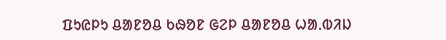ᱯᱩᱭᱞᱩ ᱪᱟᱱᱚᱪ ᱠᱷᱚᱱ ᱜᱮᱞ ᱪᱟᱱᱚᱪ ᱦᱟᱹᱵᱤᱡ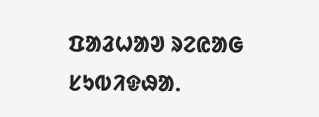ᱯᱟᱲᱦᱟᱣ ᱨᱮᱭᱟᱜ ᱥᱩᱵᱤᱫᱷᱟᱹ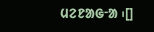ᱢᱮᱱᱟᱜᱼᱟ ᱾[]